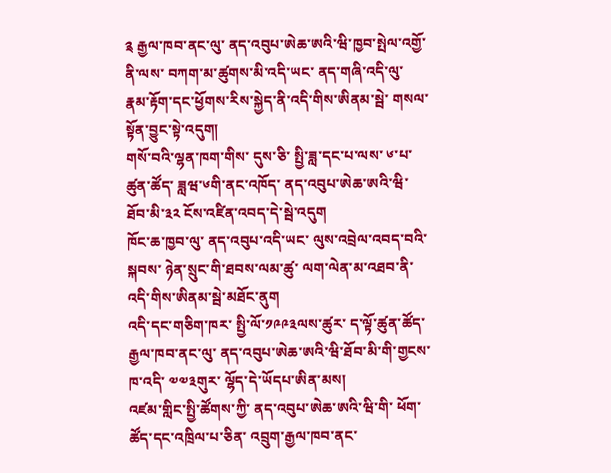༉ རྒྱལ་ཁབ་ནང་ལུ་ ནད་འབུཔ་ཨེཆ་ཨའི་ཝི་ཁྱབ་སྤེལ་འགྱོ་ནི་ལས་ བཀག་མ་ཚུགས་མི་འདི་ཡང་ ནད་གཞི་འདི་ལུ་ རྣམ་རྟོག་དང་ཕྱོགས་རིས་སྐྱེད་ནི་འདི་གིས་ཨིནམ་སྦེ་ གསལ་སྟོན་བྱུང་སྟེ་འདུག།
གསོ་བའི་ལྷན་ཁག་གིས་ དུས་ཅི་ སྤྱི་ཟླ་དང་པ་ལས་ ༦་པ་ཚུན་ཚོད་ ཟླཝ་༦གི་ནང་འཁོད་ ནད་འབུཔ་ཨེཆ་ཨའི་ཝི་ ཐོབ་མི་༣༢ ངོས་འཛིན་འབད་དེ་སྦེ་འདུག
ཁོང་ཆ་ཁྱབ་ལུ་ ནད་འབུཔ་འདི་ཡང་ ལུས་འབྲེལ་འབད་བའི་སྐབས་ ཉེན་སྲུང་གི་ཐབས་ལམ་ཚུ་ ལག་ལེན་མ་འཐབ་ནི་འདི་གིས་ཨིནམ་སྦེ་མཐོང་ནུག
འདི་དང་གཅིག་ཁར་ སྤྱི་ལོ་༡༩༩༣ལས་ཚུར་ ད་ལྟོ་ཚུན་ཚོད་ རྒྱལ་ཁབ་ནང་ལུ་ ནད་འབུཔ་ཨེཆ་ཨའི་ཝི་ཐོབ་མི་གི་གྱངས་ཁ་འདི་ ༧༧༣གུར་ ལྷོད་དེ་ཡོདཔ་ཨིན་མས།
འཛམ་གླིང་སྤྱི་ཚོགས་ཀྱི་ ནད་འབུཔ་ཨེཆ་ཨའི་ཝི་གི་ ཕོག་ཚོད་དང་འཁྲིལ་པ་ཅིན་ འབྲུག་རྒྱལ་ཁབ་ནང་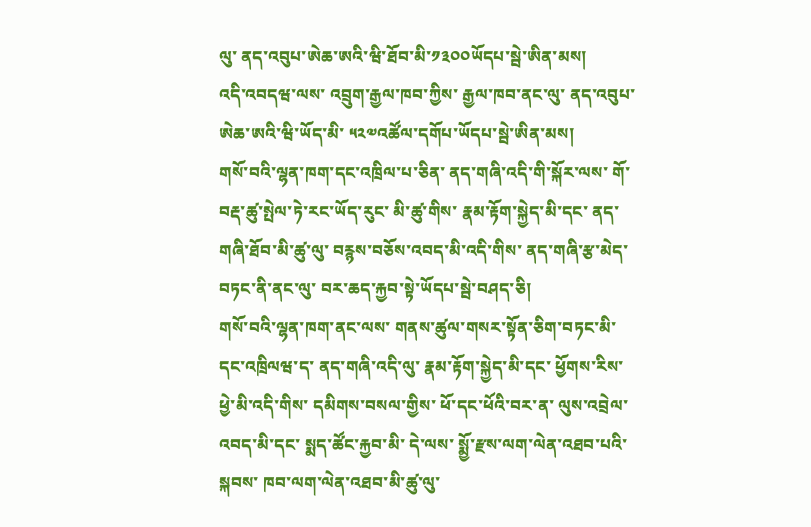ལུ་ ནད་འབུཔ་ཨེཆ་ཨའི་ཝི་ཐོབ་མི་༡༣༠༠ཡོདཔ་སྦེ་ཨིན་མས།
འདི་འབདཝ་ལས་ འབྲུག་རྒྱལ་ཁབ་ཀྱིས་ རྒྱལ་ཁབ་ནང་ལུ་ ནད་འབུཔ་ཨེཆ་ཨའི་ཝི་ཡོད་མི་ ༥༢༧འཚོལ་དགོཔ་ཡོདཔ་སྦེ་ཨིན་མས།
གསོ་བའི་ལྷན་ཁག་དང་འཁྲིལ་པ་ཅིན་ ནད་གཞི་འདི་གི་སྐོར་ལས་ གོ་བརྡ་ཚུ་སྤེལ་ཏེ་རང་ཡོད་རུང་ མི་ཚུ་གིས་ རྣམ་རྟོག་སྐྱེད་མི་དང་ ནད་གཞི་ཐོབ་མི་ཚུ་ལུ་ བརྙས་བཅོས་འབད་མི་འདི་གིས་ ནད་གཞི་རྩ་མེད་བཏང་ནི་ནང་ལུ་ བར་ཆད་རྐྱབ་སྟེ་ཡོདཔ་སྦེ་བཤད་ཅི།
གསོ་བའི་ལྷན་ཁག་ནང་ལས་ གནས་ཚུལ་གསར་སྟོན་ཅིག་བཏང་མི་དང་འཁྲིལཝ་ད་ ནད་གཞི་འདི་ལུ་ རྣམ་རྟོག་སྐྱེད་མི་དང་ ཕྱོགས་རིས་ཕྱེ་མི་འདི་གིས་ དམིགས་བསལ་གྱིས་ ཕོ་དང་ཕོའི་བར་ན་ ལུས་འབྲེལ་འབད་མི་དང་ སྨད་ཚོང་རྐྱབ་མི་ དེ་ལས་ སྨྱོ་རྫས་ལག་ལེན་འཐབ་པའི་སྐབས་ ཁབ་ལག་ལེན་འཐབ་མི་ཚུ་ལུ་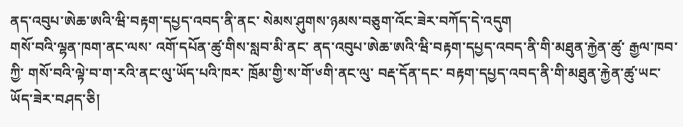ནད་འབུཔ་ཨེཆ་ཨའི་ཝི་བརྟག་དཔྱད་འབད་ནི་ནང་ སེམས་ཤུགས་ཉམས་བཅུག་འོང་ཟེར་བཀོད་དེ་འདུག
གསོ་བའི་ལྷན་ཁག་ནང་ལས་ འགོ་དཔོན་ཚུ་གིས་སླབ་མི་ནང་ ནད་འབུཔ་ཨེཆ་ཨའི་ཝི་བརྟག་དཔྱད་འབད་ནི་གི་མཐུན་རྐྱེན་ཚུ་ རྒྱལ་ཁབ་ཀྱི་ གསོ་བའི་ལྟེ་བ་ག་རའི་ནང་ལུ་ཡོད་པའི་ཁར་ ཁྲོམ་གྱི་ས་གོ་༦གི་ནང་ལུ་ བརྡ་དོན་དང་ བརྟག་དཔྱད་འབད་ནི་གི་མཐུན་རྐྱེན་ཚུ་ཡང་ ཡོད་ཟེར་བཤད་ཅི།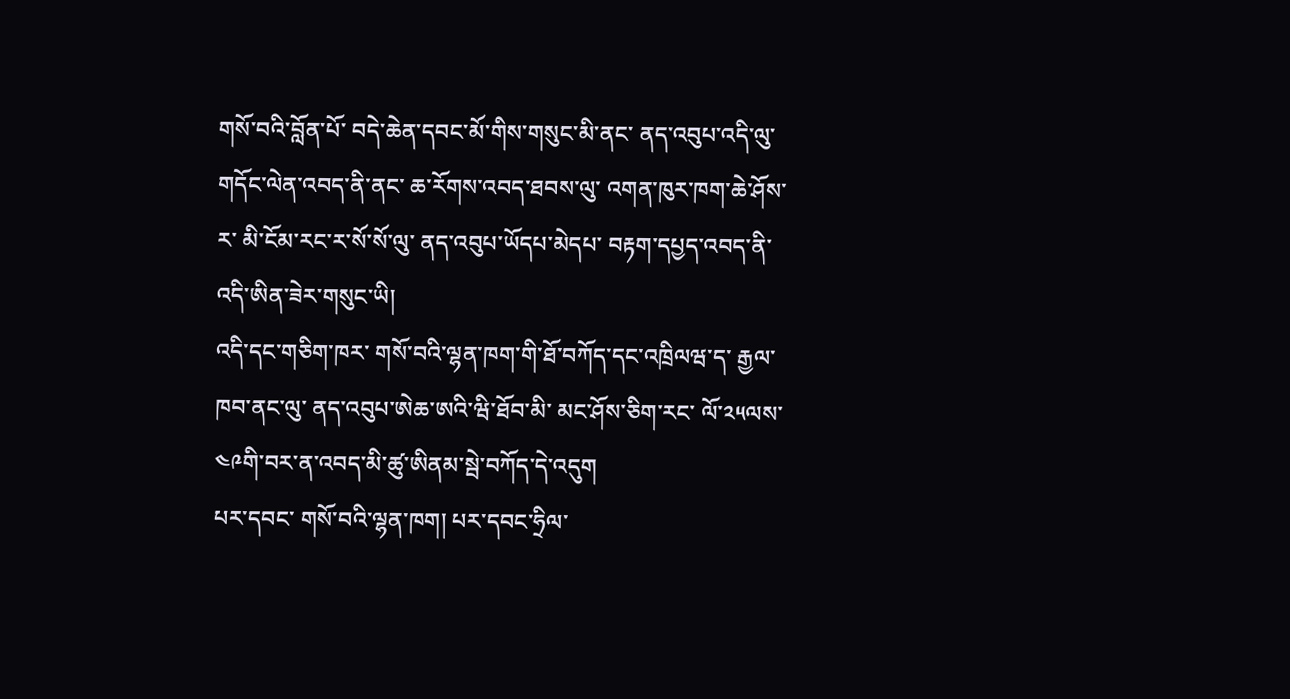གསོ་བའི་བློན་པོ་ བདེ་ཆེན་དབང་མོ་གིས་གསུང་མི་ནང་ ནད་འབུཔ་འདི་ལུ་ གདོང་ལེན་འབད་ནི་ནང་ ཆ་རོགས་འབད་ཐབས་ལུ་ འགན་ཁུར་ཁག་ཆེ་ཤོས་ར་ མི་ངོམ་རང་ར་སོ་སོ་ལུ་ ནད་འབུཔ་ཡོདཔ་མེདཔ་ བརྟག་དཔྱད་འབད་ནི་འདི་ཨིན་ཟེར་གསུང་ཡི།
འདི་དང་གཅིག་ཁར་ གསོ་བའི་ལྷན་ཁག་གི་ཐོ་བཀོད་དང་འཁྲིལཝ་ད་ རྒྱལ་ཁབ་ནང་ལུ་ ནད་འབུཔ་ཨེཆ་ཨའི་ཝི་ཐོབ་མི་ མང་ཤོས་ཅིག་རང་ ལོ་༢༥ལས་༤༩གི་བར་ན་འབད་མི་ཚུ་ཨིནམ་སྦེ་བཀོད་དེ་འདུག
པར་དབང་ གསོ་བའི་ལྷན་ཁག། པར་དབང་ཧྲིལ་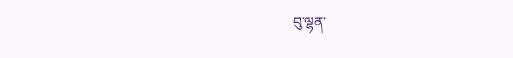བུ་ལྷན་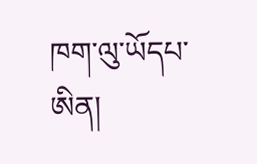ཁག་ལུ་ཡོདཔ་ཨིན།